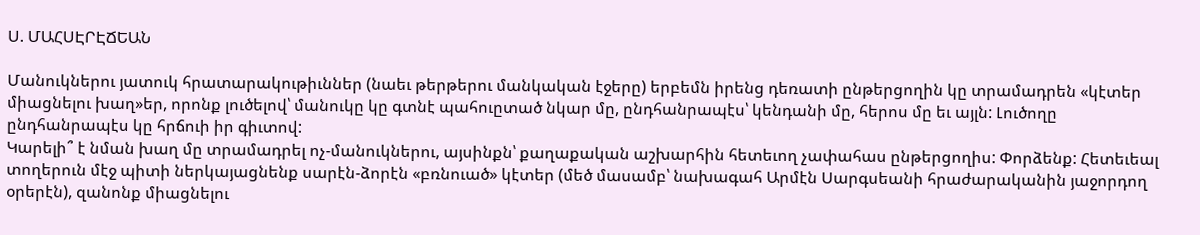Ս. ՄԱՀՍԷՐԷՃԵԱՆ

Մանուկներու յատուկ հրատարակութիւններ (նաեւ թերթերու մանկական էջերը) երբեմն իրենց դեռատի ընթերցողին կը տրամադրեն «կէտեր միացնելու խաղ»եր, որոնք լուծելով՝ մանուկը կը գտնէ պահուըտած նկար մը, ընդհանրապէս՝ կենդանի մը, հերոս մը եւ այլն: Լուծողը ընդհանրապէս կը հրճուի իր գիւտով:
Կարելի՞ է նման խաղ մը տրամադրել ոչ-մանուկներու, այսինքն՝ քաղաքական աշխարհին հետեւող չափահաս ընթերցողիս: Փորձենք: Հետեւեալ տողերուն մէջ պիտի ներկայացնենք սարէն-ձորէն «բռնուած» կէտեր (մեծ մասամբ՝ նախագահ Արմէն Սարգսեանի հրաժարականին յաջորդող օրերէն), զանոնք միացնելու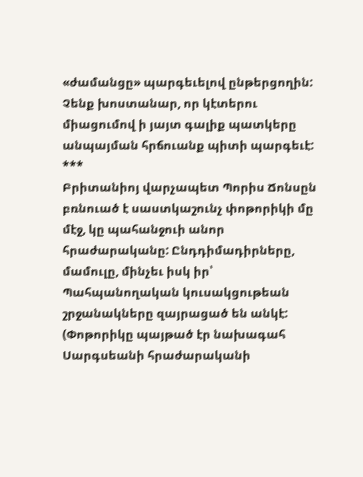«ժամանցը» պարգեւելով ընթերցողին: Չենք խոստանար, որ կէտերու միացումով ի յայտ գալիք պատկերը անպայման հրճուանք պիտի պարգեւէ:
***
Բրիտանիոյ վարչապետ Պորիս Ճոնսըն բռնուած է սաստկաշունչ փոթորիկի մը մէջ, կը պահանջուի անոր հրաժարականը: Ընդդիմադիրները, մամուլը, մինչեւ իսկ իր՝ Պահպանողական կուսակցութեան շրջանակները զայրացած են անկէ: (Փոթորիկը պայթած էր նախագահ Սարգսեանի հրաժարականի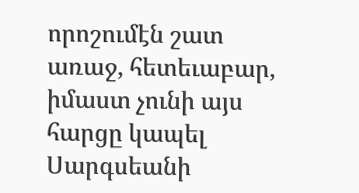որոշումէն շատ առաջ, հետեւաբար, իմաստ չունի այս հարցը կապել Սարգսեանի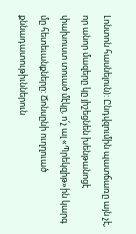Լոնտոն հասնելուն): Ընդվզումին պատճառը այն չէ, որ անոր մազերը կը յիշեցնեն խենթանոցէ փախուստ տուած մէկը, ո՛չ ալ «Պրեկզիթ»ին կարգ մը հետեւանքները: Ճոնսընի ուղղուած քննադատութիւններուն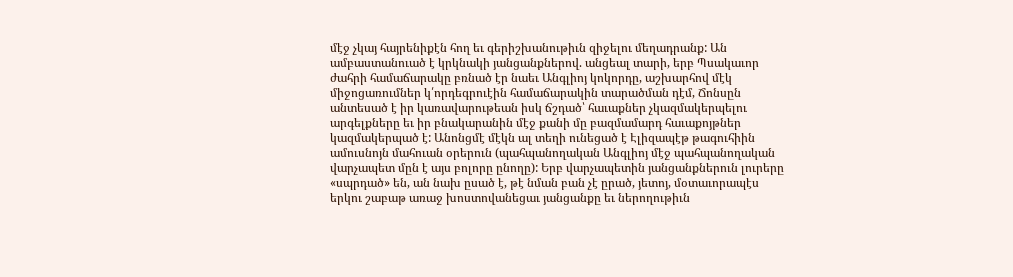մէջ չկայ հայրենիքէն հող եւ գերիշխանութիւն զիջելու մեղադրանք: Ան ամբաստանուած է կրկնակի յանցանքներով. անցեալ տարի, երբ Պսակաւոր ժահրի համաճարակը բռնած էր նաեւ Անգլիոյ կոկորդը, աշխարհով մէկ միջոցառումներ կ՛որդեգրուէին համաճարակին տարածման դէմ, Ճոնսըն անտեսած է իր կառավարութեան իսկ ճշդած՝ հաւաքներ չկազմակերպելու արգելքները եւ իր բնակարանին մէջ քանի մը բազմամարդ հաւաքոյթներ կազմակերպած է: Անոնցմէ մէկն ալ տեղի ունեցած է Էլիզապէթ թագուհիին ամուսնոյն մահուան օրերուն (պահպանողական Անգլիոյ մէջ պահպանողական վարչապետ մըն է այս բոլորը ընողը): Երբ վարչապետին յանցանքներուն լուրերը «սպրդած» են, ան նախ ըսած է, թէ նման բան չէ ըրած, յետոյ, մօտաւորապէս երկու շաբաթ առաջ խոստովանեցաւ յանցանքը եւ ներողութիւն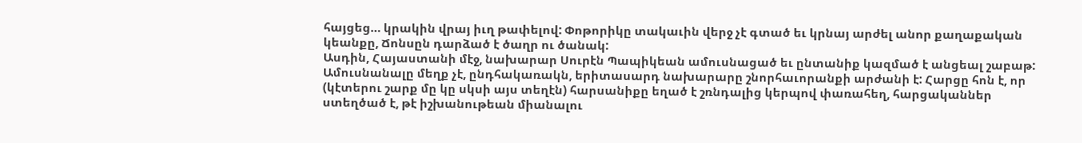հայցեց… կրակին վրայ իւղ թափելով: Փոթորիկը տակաւին վերջ չէ գտած եւ կրնայ արժել անոր քաղաքական կեանքը, Ճոնսըն դարձած է ծաղր ու ծանակ:
Ասդին, Հայաստանի մէջ, նախարար Սուրէն Պապիկեան ամուսնացած եւ ընտանիք կազմած է անցեալ շաբաթ: Ամուսնանալը մեղք չէ, ընդհակառակն, երիտասարդ նախարարը շնորհաւորանքի արժանի է: Հարցը հոն է, որ (կէտերու շարք մը կը սկսի այս տեղէն) հարսանիքը եղած է շռնդալից կերպով փառահեղ, հարցականներ ստեղծած է, թէ իշխանութեան միանալու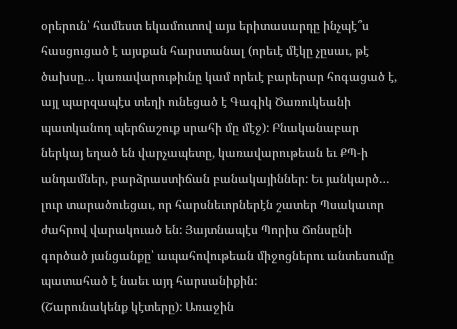օրերուն՝ համեստ եկամուտով այս երիտասարդը ինչպէ՞ս հասցուցած է այսքան հարստանալ (որեւէ մէկը չըսաւ, թէ ծախսը… կառավարութիւնը կամ որեւէ բարերար հոգացած է, այլ պարզապէս տեղի ունեցած է Գագիկ Ծառուկեանի պատկանող պերճաշուք սրահի մը մէջ): Բնականաբար ներկայ եղած են վարչապետը, կառավարութեան եւ ՔՊ-ի անդամներ, բարձրաստիճան բանակայիններ: Եւ յանկարծ… լուր տարածուեցաւ, որ հարսնեւորներէն շատեր Պսակաւոր ժահրով վարակուած են: Յայտնապէս Պորիս Ճոնսընի գործած յանցանքը՝ ապահովութեան միջոցներու անտեսումը պատահած է նաեւ այդ հարսանիքին:
(Շարունակենք կէտերը): Առաջին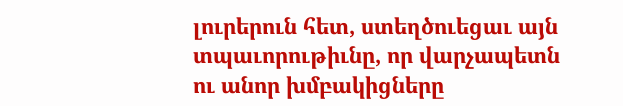լուրերուն հետ, ստեղծուեցաւ այն տպաւորութիւնը, որ վարչապետն ու անոր խմբակիցները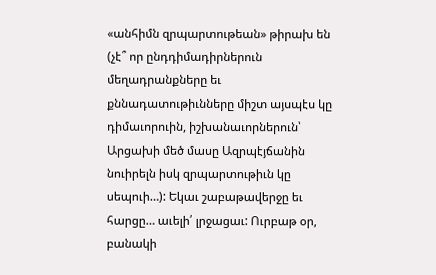«անհիմն զրպարտութեան» թիրախ են (չէ՞ որ ընդդիմադիրներուն մեղադրանքները եւ քննադատութիւնները միշտ այսպէս կը դիմաւորուին, իշխանաւորներուն՝ Արցախի մեծ մասը Ազրպէյճանին նուիրելն իսկ զրպարտութիւն կը սեպուի…): Եկաւ շաբաթավերջը եւ հարցը… աւելի՛ լրջացաւ: Ուրբաթ օր, բանակի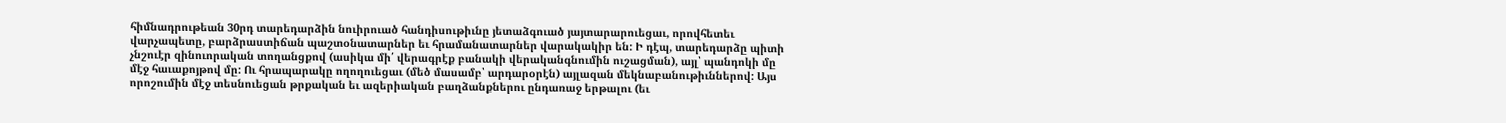հիմնադրութեան 30րդ տարեդարձին նուիրուած հանդիսութիւնը յետաձգուած յայտարարուեցաւ, որովհետեւ վարչապետը, բարձրաստիճան պաշտօնատարներ եւ հրամանատարներ վարակակիր են: Ի դէպ, տարեդարձը պիտի չնշուէր զինուորական տողանցքով (ասիկա մի՛ վերագրէք բանակի վերականգնումին ուշացման), այլ՝ պանդոկի մը մէջ հաւաքոյթով մը: Ու հրապարակը ողողուեցաւ (մեծ մասամբ՝ արդարօրէն) այլազան մեկնաբանութիւններով: Այս որոշումին մէջ տեսնուեցան թրքական եւ ազերիական բաղձանքներու ընդառաջ երթալու (եւ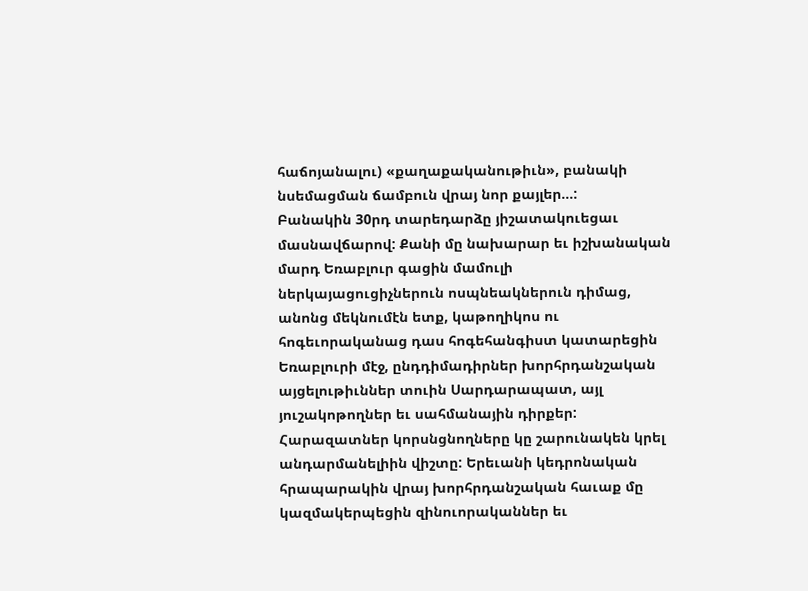հաճոյանալու) «քաղաքականութիւն», բանակի նսեմացման ճամբուն վրայ նոր քայլեր…:
Բանակին 30րդ տարեդարձը յիշատակուեցաւ մասնավճարով: Քանի մը նախարար եւ իշխանական մարդ Եռաբլուր գացին մամուլի ներկայացուցիչներուն ոսպնեակներուն դիմաց, անոնց մեկնումէն ետք, կաթողիկոս ու հոգեւորականաց դաս հոգեհանգիստ կատարեցին Եռաբլուրի մէջ, ընդդիմադիրներ խորհրդանշական այցելութիւններ տուին Սարդարապատ, այլ յուշակոթողներ եւ սահմանային դիրքեր: Հարազատներ կորսնցնողները կը շարունակեն կրել անդարմանելիին վիշտը: Երեւանի կեդրոնական հրապարակին վրայ խորհրդանշական հաւաք մը կազմակերպեցին զինուորականներ եւ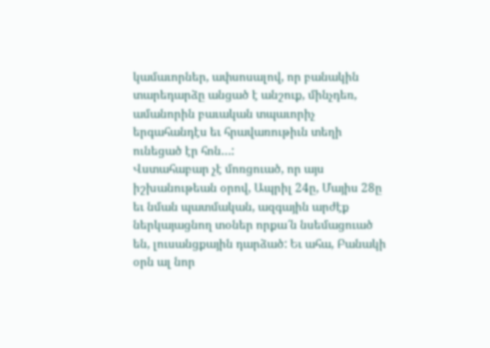կամաւորներ, ափսոսալով, որ բանակին տարեդարձը անցած է անշուք, մինչդեռ, ամանորին բաւական տպաւորիչ երգահանդէս եւ հրավառութիւն տեղի ունեցած էր հոն…:
Վստահաբար չէ մոռցուած, որ այս իշխանութեան օրով, Ապրիլ 24ը, Մայիս 28ը եւ նման պատմական, ազգային արժէք ներկայացնող տօներ որքա՜ն նսեմացուած են, լուսանցքային դարձած: Եւ ահա, Բանակի օրն ալ նոր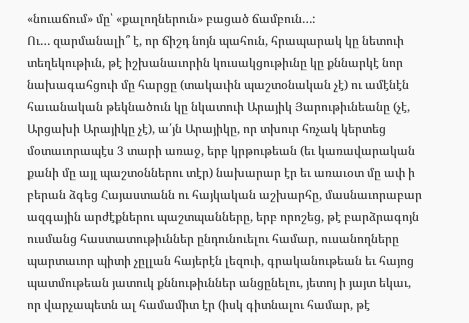«նուաճում» մը՝ «քալողներուն» բացած ճամբուն…:
Ու… զարմանալի՞ է, որ ճիշդ նոյն պահուն, հրապարակ կը նետուի տեղեկութիւն, թէ իշխանաւորին կուսակցութիւնը կը քննարկէ նոր նախագահցուի մը հարցը (տակաւին պաշտօնական չէ) ու ամէնէն հաւանական թեկնածուն կը նկատուի Արայիկ Յարութիւնեանը (չէ, Արցախի Արայիկը չէ), ա՛յն Արայիկը, որ տխուր հռչակ կերտեց մօտաւորապէս 3 տարի առաջ, երբ կրթութեան (եւ կառավարական քանի մը այլ պաշտօններու տէր) նախարար էր եւ առաւօտ մը ափ ի բերան ձգեց Հայաստանն ու հայկական աշխարհը, մասնաւորաբար ազգային արժէքներու պաշտպանները, երբ որոշեց, թէ բարձրագոյն ուսմանց հաստատութիւններ ընդունուելու համար, ուսանողները պարտաւոր պիտի չըլլան հայերէն լեզուի, գրականութեան եւ հայոց պատմութեան յատուկ քննութիւններ անցընելու, յետոյ ի յայտ եկաւ, որ վարչապետն ալ համամիտ էր (իսկ գիտնալու համար, թէ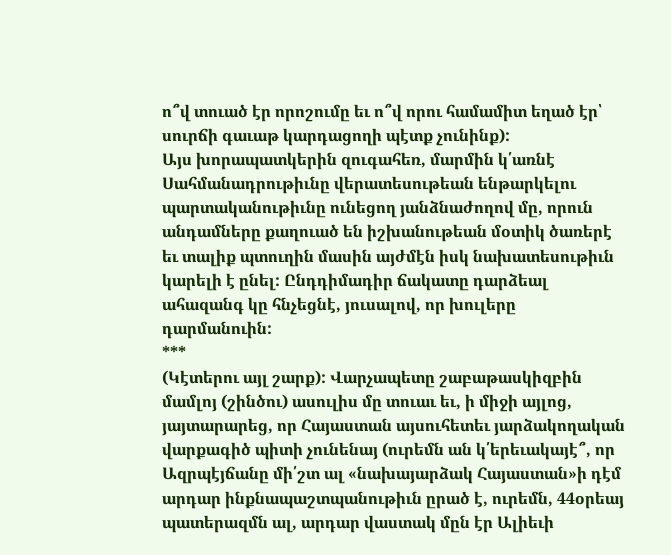ո՞վ տուած էր որոշումը եւ ո՞վ որու համամիտ եղած էր՝ սուրճի գաւաթ կարդացողի պէտք չունինք):
Այս խորապատկերին զուգահեռ, մարմին կ՛առնէ Սահմանադրութիւնը վերատեսութեան ենթարկելու պարտականութիւնը ունեցող յանձնաժողով մը, որուն անդամները քաղուած են իշխանութեան մօտիկ ծառերէ եւ տալիք պտուղին մասին այժմէն իսկ նախատեսութիւն կարելի է ընել: Ընդդիմադիր ճակատը դարձեալ ահազանգ կը հնչեցնէ, յուսալով, որ խուլերը դարմանուին:
***
(Կէտերու այլ շարք): Վարչապետը շաբաթասկիզբին մամլոյ (շինծու) ասուլիս մը տուաւ եւ, ի միջի այլոց, յայտարարեց, որ Հայաստան այսուհետեւ յարձակողական վարքագիծ պիտի չունենայ (ուրեմն ան կ՛երեւակայէ՞, որ Ազրպէյճանը մի՛շտ ալ «նախայարձակ Հայաստան»ի դէմ արդար ինքնապաշտպանութիւն ըրած է, ուրեմն, 44օրեայ պատերազմն ալ, արդար վաստակ մըն էր Ալիեւի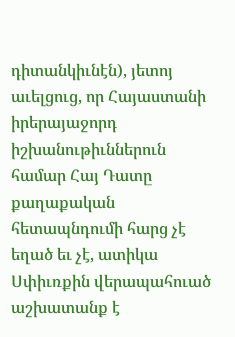դիտանկիւնէն), յետոյ աւելցուց, որ Հայաստանի իրերայաջորդ իշխանութիւններուն համար Հայ Դատը քաղաքական հետապնդումի հարց չէ եղած եւ չէ, ատիկա Սփիւռքին վերապահուած աշխատանք է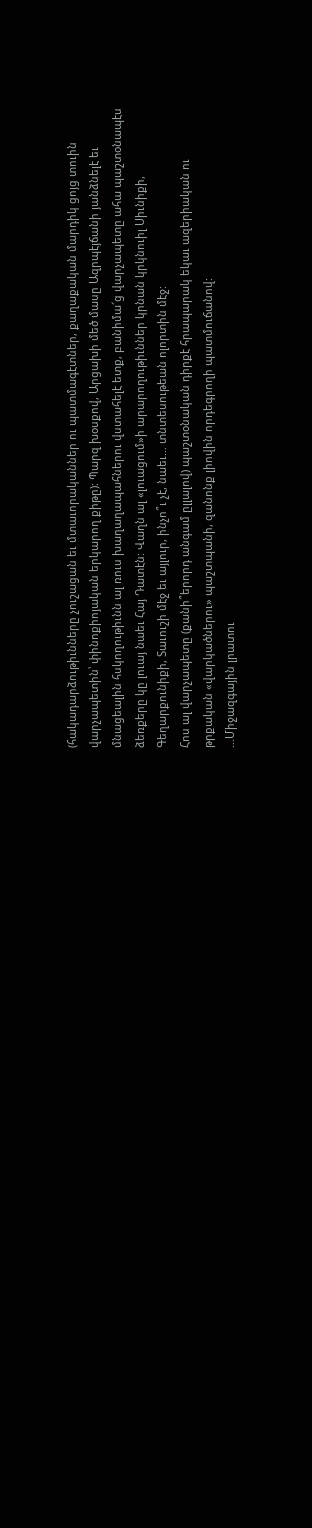(հակադարձութիւնները չուշացան եւ մտաւորականներ ու պատմագէտներ, քաղաքական մարդիկ ցոյց տուին վարչապետին՝ փինոքիոյական երկարող քիթը): Պարզ խօսքով, Արցախի մեծ մասը Ազրպէյճանի յանձնելէ եւ մնացեալին հսկողութիւնն ալ ռուս խաղաղապահներու վստահելէ ետք, բանիմա՜ց վարչապետը ահա պաշտօնապէս ձեռքերը կը լուայ նաեւ Հայ Դատէն: Վաղն ալ «լուացում»ի արարողութիւններ կրնան կրկնուիլ Սիւնիքի, Գեղարքունիքի, Տաւուշի մէջ եւ այլուր, ինչո՞ւ չէ, նաեւ… տնտեսութեան ոլորտին մէջ:
Հոս ալ վարչապետը (քանի՞երորդ անգամ ըլլալով) պաշտօնական դիրքէ հրապարակ եկաւ ազերիական ու թրքական «վարկածներու» պաշտպանի, զանոնք լիովին որդեգրողի պատմուճանով:
…Միջազգային լրատու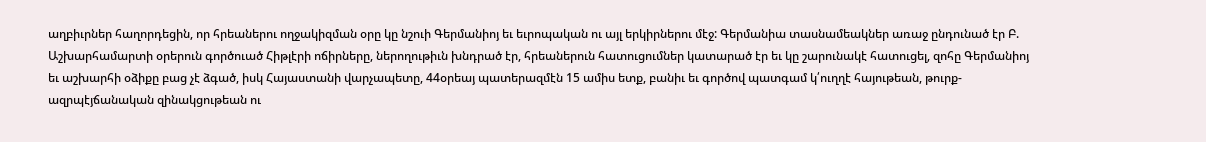աղբիւրներ հաղորդեցին, որ հրեաներու ողջակիզման օրը կը նշուի Գերմանիոյ եւ եւրոպական ու այլ երկիրներու մէջ: Գերմանիա տասնամեակներ առաջ ընդունած էր Բ. Աշխարհամարտի օրերուն գործուած Հիթլէրի ոճիրները, ներողութիւն խնդրած էր, հրեաներուն հատուցումներ կատարած էր եւ կը շարունակէ հատուցել, զոհը Գերմանիոյ եւ աշխարհի օձիքը բաց չէ ձգած, իսկ Հայաստանի վարչապետը, 44օրեայ պատերազմէն 15 ամիս ետք, բանիւ եւ գործով պատգամ կ՛ուղղէ հայութեան, թուրք-ազրպէյճանական զինակցութեան ու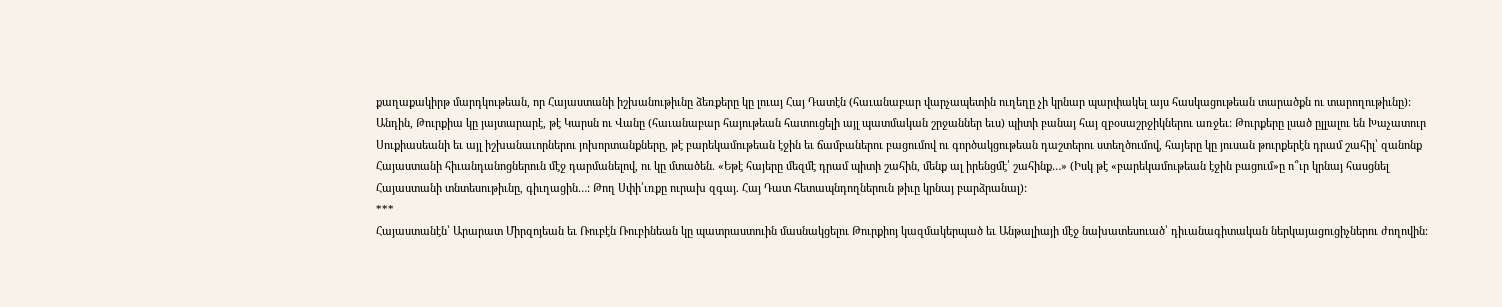քաղաքակիրթ մարդկութեան, որ Հայաստանի իշխանութիւնը ձեռքերը կը լուայ Հայ Դատէն (հաւանաբար վարչապետին ուղեղը չի կրնար պարփակել այս հասկացութեան տարածքն ու տարողութիւնը):
Անդին, Թուրքիա կը յայտարարէ, թէ Կարսն ու Վանը (հաւանաբար հայութեան հատուցելի այլ պատմական շրջաններ եւս) պիտի բանայ հայ զբօսաշրջիկներու առջեւ: Թուրքերը լսած ըլլալու են Խաչատուր Սուքիասեանի եւ այլ իշխանաւորներու յոխորտանքները, թէ բարեկամութեան էջին եւ ճամբաներու բացումով ու գործակցութեան դաշտերու ստեղծումով, հայերը կը յուսան թուրքերէն դրամ շահիլ՝ զանոնք Հայաստանի հիւանդանոցներուն մէջ դարմանելով, ու կը մտածեն. «Եթէ հայերը մեզմէ դրամ պիտի շահին, մենք ալ իրենցմէ՛ շահինք…» (Իսկ թէ «բարեկամութեան էջին բացում»ը ո՞ւր կրնայ հասցնել Հայաստանի տնտեսութիւնը, գիւղացին…: Թող Սփի՛ւռքը ուրախ զգայ. Հայ Դատ հետապնդողներուն թիւը կրնայ բարձրանալ):
***
Հայաստանէն՝ Արարատ Միրզոյեան եւ Ռուբէն Ռուբինեան կը պատրաստուին մասնակցելու Թուրքիոյ կազմակերպած եւ Անթալիայի մէջ նախատեսուած՝ դիւանագիտական ներկայացուցիչներու ժողովին: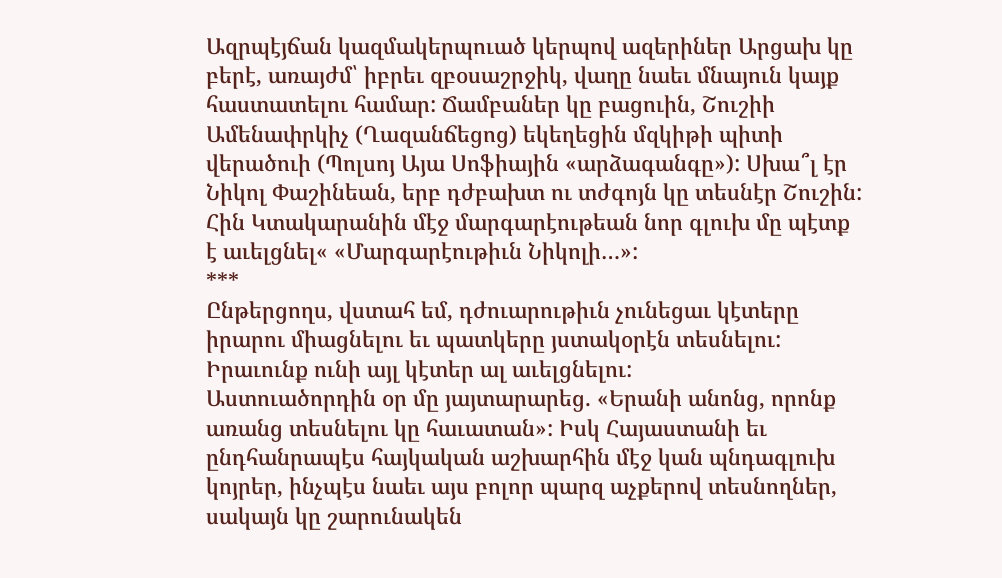Ազրպէյճան կազմակերպուած կերպով ազերիներ Արցախ կը բերէ, առայժմ՝ իբրեւ զբօսաշրջիկ, վաղը նաեւ մնայուն կայք հաստատելու համար: Ճամբաներ կը բացուին, Շուշիի Ամենափրկիչ (Ղազանճեցոց) եկեղեցին մզկիթի պիտի վերածուի (Պոլսոյ Այա Սոֆիային «արձագանգը»): Սխա՞լ էր Նիկոլ Փաշինեան, երբ դժբախտ ու տժգոյն կը տեսնէր Շուշին: Հին Կտակարանին մէջ մարգարէութեան նոր գլուխ մը պէտք է աւելցնել« «Մարգարէութիւն Նիկոլի…»:
***
Ընթերցողս, վստահ եմ, դժուարութիւն չունեցաւ կէտերը իրարու միացնելու եւ պատկերը յստակօրէն տեսնելու: Իրաւունք ունի այլ կէտեր ալ աւելցնելու:
Աստուածորդին օր մը յայտարարեց. «Երանի անոնց, որոնք առանց տեսնելու կը հաւատան»: Իսկ Հայաստանի եւ ընդհանրապէս հայկական աշխարհին մէջ կան պնդագլուխ կոյրեր, ինչպէս նաեւ այս բոլոր պարզ աչքերով տեսնողներ, սակայն կը շարունակեն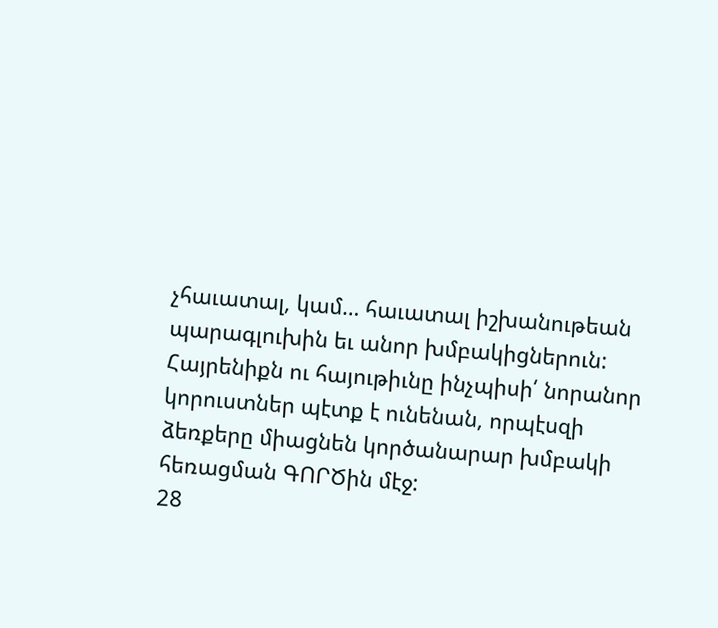չհաւատալ, կամ… հաւատալ իշխանութեան պարագլուխին եւ անոր խմբակիցներուն:
Հայրենիքն ու հայութիւնը ինչպիսի՛ նորանոր կորուստներ պէտք է ունենան, որպէսզի ձեռքերը միացնեն կործանարար խմբակի հեռացման ԳՈՐԾին մէջ:
28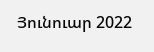Յունուար 2022